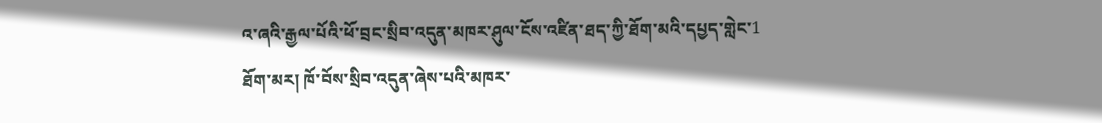འ་ཞའི་རྒྱལ་པོའི་ཕོ་བྲང་སྲིབ་འདུན་མཁར་ཤུལ་ངོས་འཛིན་ཐད་ཀྱི་ཐོག་མའི་དཔྱད་གླེང་1
ཐོག་མར། ཁོ་བོས་སྲིབ་འདུན་ཞེས་པའི་མཁར་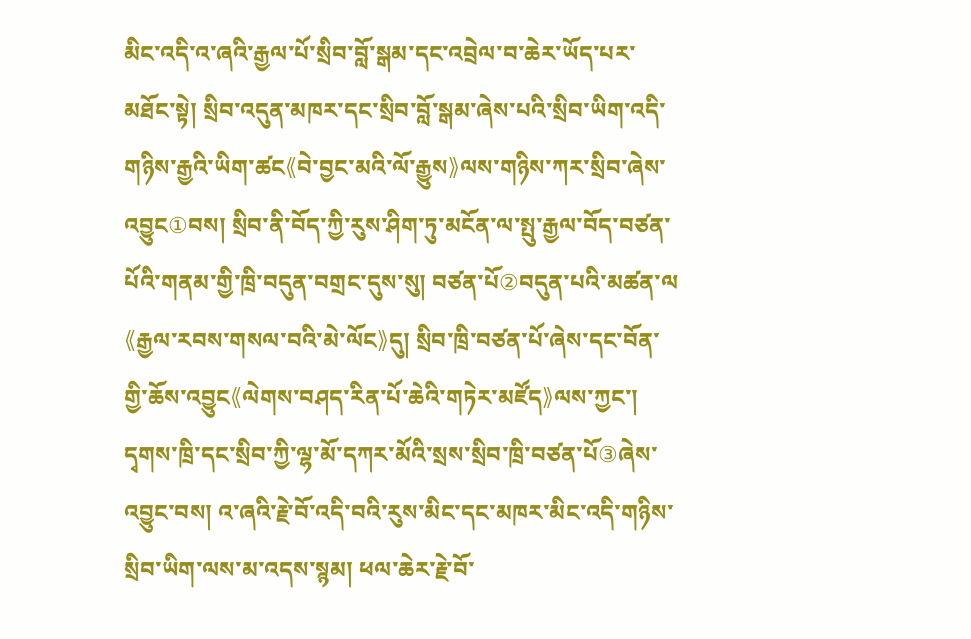མིང་འདི་འ་ཞའི་རྒྱལ་པོ་སྲིབ་བློ་སྒམ་དང་འབྲེལ་བ་ཆེར་ཡོད་པར་མཐོང་སྟེ། སྲིབ་འདུན་མཁར་དང་སྲིབ་བློ་སྒམ་ཞེས་པའི་སྲིབ་ཡིག་འདི་གཉིས་རྒྱའི་ཡིག་ཚང《བེ་བྱང་མའི་ལོ་རྒྱུས》ལས་གཉིས་ཀར་སྲིབ་ཞེས་འབྱུང①བས། སྲིབ་ནི་བོད་ཀྱི་རུས་ཤིག་ཏུ་མངོན་ལ་སྤུ་རྒྱལ་བོད་བཙན་པོའི་གནམ་གྱི་ཁྲི་བདུན་བགྲང་དུས་སུ། བཙན་པོ②བདུན་པའི་མཚན་ལ《རྒྱལ་རབས་གསལ་བའི་མེ་ལོང》དུ། སྲིབ་ཁྲི་བཙན་པོ་ཞེས་དང་བོན་གྱི་ཆོས་འབྱུང《ལེགས་བཤད་རིན་པོ་ཆེའི་གཏེར་མཛོད》ལས་ཀྱང་། དྭགས་ཁྲི་དང་སྲིབ་ཀྱི་ལྷ་མོ་དཀར་མོའི་སྲས་སྲིབ་ཁྲི་བཙན་པོ③ཞེས་འབྱུང་བས། འ་ཞའི་རྗེ་བོ་འདི་བའི་རུས་མིང་དང་མཁར་མིང་འདི་གཉིས་སྲིབ་ཡིག་ལས་མ་འདས་སྙམ། ཕལ་ཆེར་རྗེ་བོ་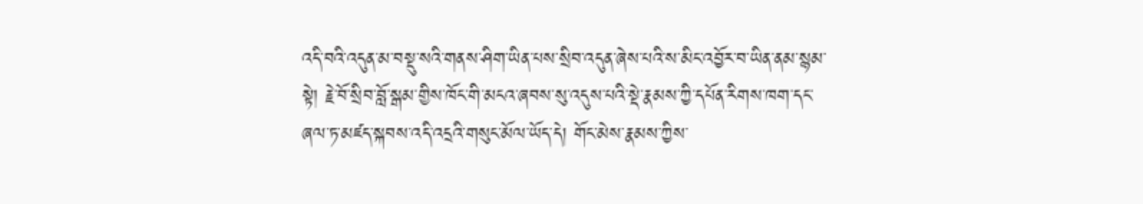འདི་བའི་འདུན་མ་བསྡུ་སའི་གནས་ཤིག་ཡིན་པས་སྲིབ་འདུན་ཞེས་པའི་ས་མིང་འབྱོར་བ་ཡིན་ནམ་སྙམ་སྟེ། རྗེ་བོ་སྲིབ་བློ་སྒམ་གྱིས་ཁོང་གི་མངའ་ཞབས་སུ་འདུས་པའི་སྡེ་རྣམས་ཀྱི་དཔོན་རིགས་ཁག་དང་ཞལ་ཏ་མཛད་སྐབས་འདི་འདྲའི་གསུང་མོལ་ཡོད་དེ། གོང་མེས་རྣམས་ཀྱིས་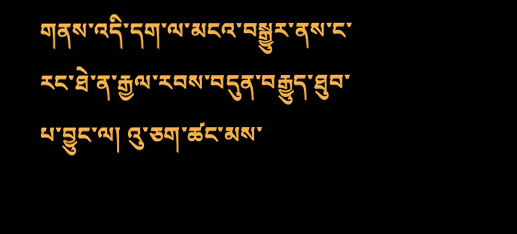གནས་འདི་དག་ལ་མངའ་བསྒྱུར་ནས་ང་རང་ཐེ་ན་རྒྱལ་རབས་བདུན་བརྒྱུད་ཐུབ་པ་བྱུང་ལ། འུ་ཅག་ཚང་མས་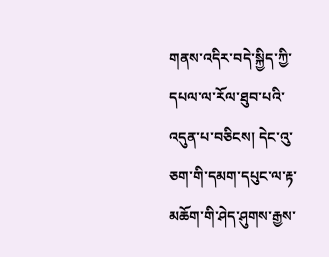གནས་འདིར་བདེ་སྐྱིད་ཀྱི་དཔལ་ལ་རོལ་ཐུབ་པའི་འདུན་པ་བཅིངས། དེང་འུ་ཅག་གི་དམག་དཔུང་ལ་རྟ་མཆོག་གི་ཤེད་ཤུགས་རྒྱས་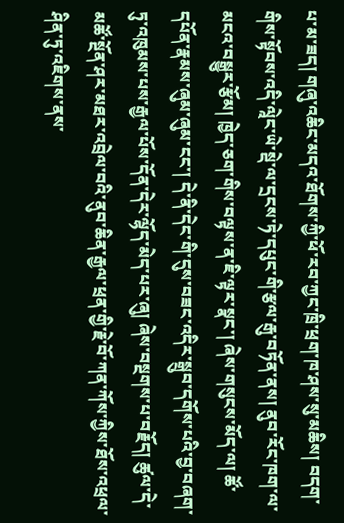པ་མ་ཟད། གཞུ་འཆིང་མདའ་ཐོགས་ཀྱི་ཕོ་རབ་ཀྱང་ཁྲི་ཕྲག་ཁ་ཤས་སུ་མཆིས། བདག་གིས་སྟོབས་འདི་ལཱེང་ཡེ་སྡེ་ལ་དྲངས་ཏེ་དཔུང་གི་རྩལ་རྒུ་བཏོན་ནས། ནུབ་རོང་ཁག་ལ་མངའ་བསྒྱུར་རྩོམ། ཁྱེད་ཅག་གིས་བལྟས་ན་ཇི་ལྟར་སྣང་། ཞེས་གསུངས་མོད་ལ། ཚོ་དཔོན་རྣམས་ཞུམ་ཞུམ་ངང་། དེ་ནི་དེང་གི་དུས་བཟང་འདིར་སྒྲུབ་དགོས་པའི་བྱ་བཞག་ཏུ་འཁུམས་པས་རྒྱལ་པོས་དོན་དེར་ལྷོད་མེད་པར་ཞུ། ཞེས་བསྔགས་པ་བརྗོད། ཚུལ་དེ་མཚོ་སྔོན་ཤར་མཐར་འབྲེལ་བའི་ནུབ་ཆིན་རྒྱལ་ཕྲན་གྱི་རྗེ་བོ་ཀན་ཀོས་ཀྱིས་ཐོས་འཕྲལ་ཤིན་ཏུ་འཇིགས་ནས་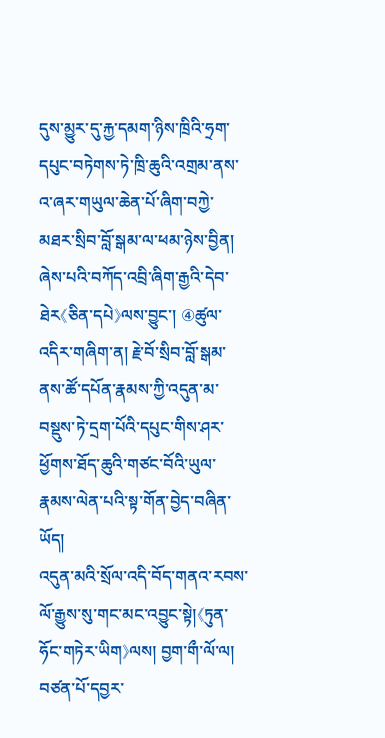དུས་མྱུར་དུ་རྐྱ་དམག་ཉིས་ཁྲིའི་ཧྲག་དཔུང་བཏེགས་ཏེ་ཁྲི་ཆུའི་འགྲམ་ནས་འ་ཞར་གཡུལ་ཆེན་པོ་ཞིག་བཀྱེ་མཐར་སྲིབ་བློ་སྒམ་ལ་ཕམ་ཉེས་བྱིན། ཞེས་པའི་བཀོད་འབྲི་ཞིག་རྒྱའི་དེབ་ཐེར《ཅིན་དཔེ》ལས་བྱུང་། ④ཚུལ་འདིར་གཞིག་ན། རྗེ་བོ་སྲིབ་བློ་སྒམ་ནས་ཚོ་དཔོན་རྣམས་ཀྱི་འདུན་མ་བསྡུས་ཏེ་དྲག་པོའི་དཔུང་གིས་ཤར་ཕྱོགས་ཐོད་ཆུའི་གཙང་བོའི་ཡུལ་རྣམས་ལེན་པའི་སྟ་གོན་བྱེད་བཞིན་ཡོད།
འདུན་མའི་སྲོལ་འདི་བོད་གནའ་རབས་ལོ་རྒྱུས་སུ་གང་མང་འབྱུང་སྟེ།《ཏུན་ཧོང་གཏེར་ཡིག》ལས། བྱག་གྀ་ལོ་ལ། བཙན་པོ་དབྱར་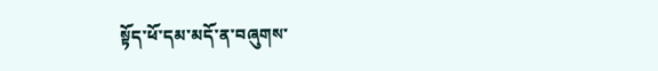སྟོད་ཕོ་དམ་མདོ་ན་བཞུགས་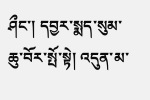ཤྀང་། དབྱར་སྨད་སུམ་ཆུ་བོར་སྤོ་སྟེ། འདུན་མ་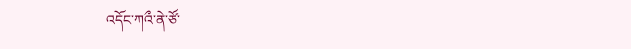འདོང་ཀའྀ་ནེ་ཙོ་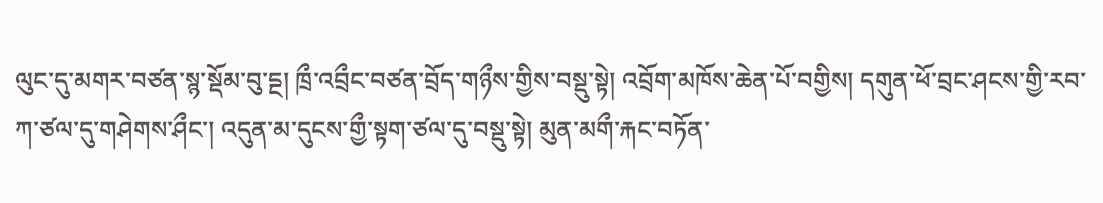ལུང་དུ་མགར་བཙན་སྙ་སྡོམ་བུ་དྔ། ཁྲྀ་འབྲྀང་བཙན་བྲོད་གཉྀས་གྱིས་བསྡུ་སྟེ། འབྲོག་མཁོས་ཆེན་པོ་བགྱིས། དགུན་ཕོ་བྲང་ཤངས་གྱི་རབ་ཀ་ཙལ་དུ་གཤེགས་ཤྀང་། འདུན་མ་དུངས་གྱྀ་སྟག་ཙལ་དུ་བསྡུ་སྟེ། མུན་མགྀ་རྐང་བཏོན་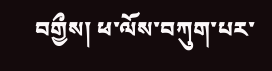བགྱྀས། ཕ་ལོས་བཀུག་པར་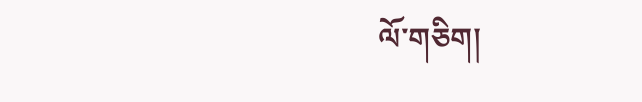ལོ་གཅིག།